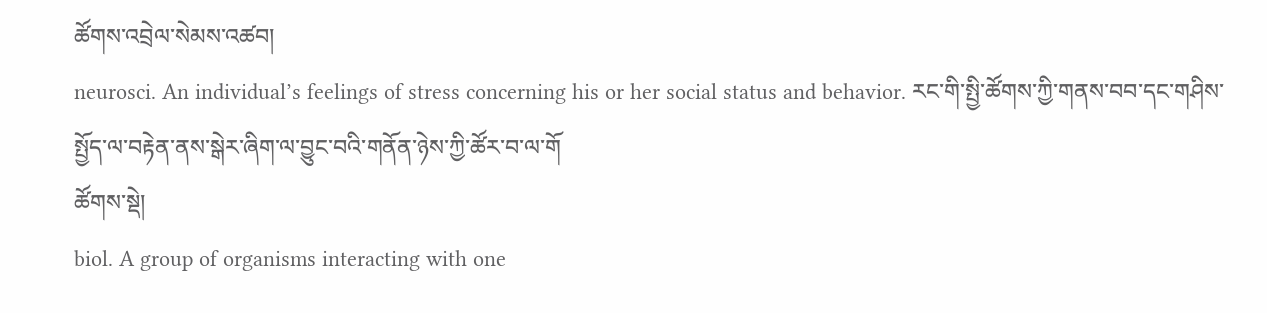ཚོགས་འབྲེལ་སེམས་འཚབ།
neurosci. An individual’s feelings of stress concerning his or her social status and behavior. རང་གི་སྤྱི་ཚོགས་ཀྱི་གནས་བབ་དང་གཤིས་སྤྱོད་ལ་བརྟེན་ནས་སྒེར་ཞིག་ལ་བྱུང་བའི་གནོན་ཉེས་ཀྱི་ཚོར་བ་ལ་གོ
ཚོགས་སྡེ།
biol. A group of organisms interacting with one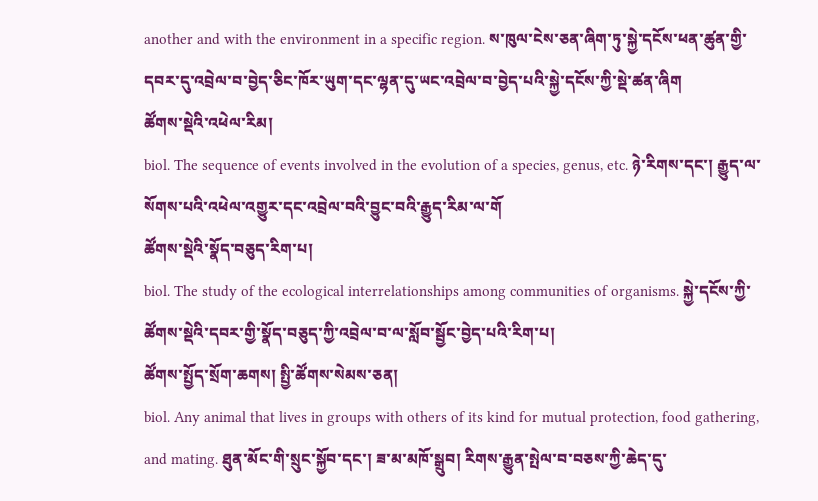another and with the environment in a specific region. ས་ཁུལ་ངེས་ཅན་ཞིག་ཏུ་སྐྱེ་དངོས་ཕན་ཚུན་གྱི་དབར་དུ་འབྲེལ་བ་བྱེད་ཅིང་ཁོར་ཡུག་དང་ལྷན་དུ་ཡང་འབྲེལ་བ་བྱེད་པའི་སྐྱེ་དངོས་ཀྱི་སྡེ་ཚན་ཞིག
ཚོགས་སྡེའི་འཕེལ་རིམ།
biol. The sequence of events involved in the evolution of a species, genus, etc. ཉེ་རིགས་དང་། རྒྱུད་ལ་སོགས་པའི་འཕེལ་འགྱུར་དང་འབྲེལ་བའི་བྱུང་བའི་རྒྱུད་རིམ་ལ་གོ
ཚོགས་སྡེའི་སྣོད་བཅུད་རིག་པ།
biol. The study of the ecological interrelationships among communities of organisms. སྐྱེ་དངོས་ཀྱི་ཚོགས་སྡེའི་དབར་གྱི་སྣོད་བཅུད་ཀྱི་འབྲེལ་བ་ལ་སློབ་སྦྱོང་བྱེད་པའི་རིག་པ།
ཚོགས་སྤྱོད་སྲོག་ཆགས། སྤྱི་ཚོགས་སེམས་ཅན།
biol. Any animal that lives in groups with others of its kind for mutual protection, food gathering, and mating. ཐུན་མོང་གི་སྲུང་སྐྱོབ་དང་། ཟ་མ་མཁོ་སྒྲུབ། རིགས་རྒྱུན་སྤེལ་བ་བཅས་ཀྱི་ཆེད་དུ་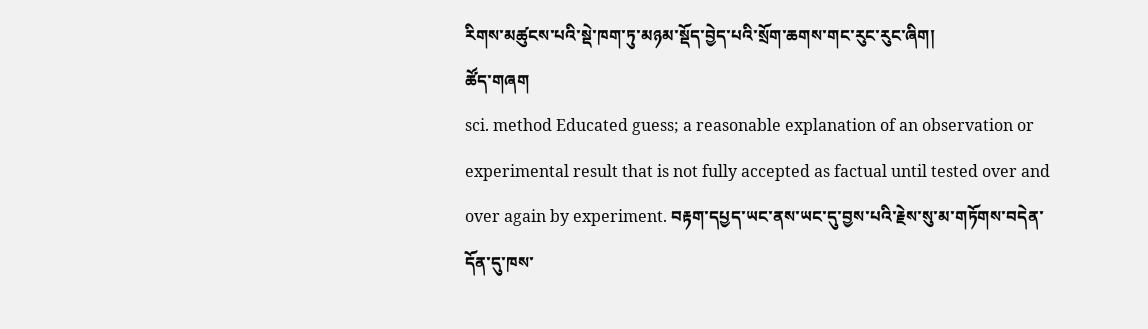རིགས་མཚུངས་པའི་སྡེ་ཁག་ཏུ་མཉམ་སྡོད་བྱེད་པའི་སྲོག་ཆགས་གང་རུང་རུང་ཞིག།
ཚོད་གཞག
sci. method Educated guess; a reasonable explanation of an observation or experimental result that is not fully accepted as factual until tested over and over again by experiment. བརྟག་དཔྱད་ཡང་ནས་ཡང་དུ་བྱས་པའི་རྗེས་སུ་མ་གཏོགས་བདེན་དོན་དུ་ཁས་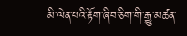མི་ལེན་པའི་རྟོག་ཞིབ་ཅིག་གི་རྒྱུ་མཚན་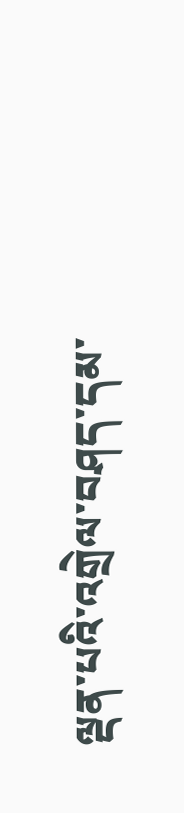ལྡན་པའི་འགྲེལ་བཤད་དམ་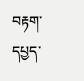བརྟག་དཔྱད་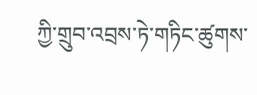ཀྱི་གྲུབ་འབྲས་ཏེ་གཏིང་ཚུགས་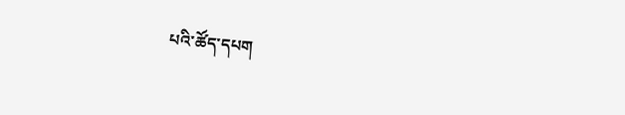པའི་ཚོད་དཔག